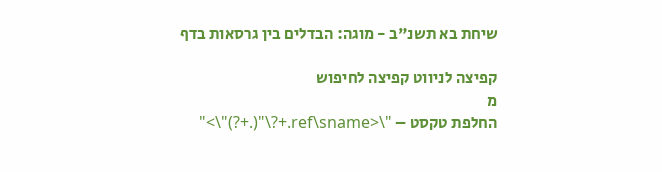שיחת בא תשנ"ב - מוגה: הבדלים בין גרסאות בדף

קפיצה לניווט קפיצה לחיפוש
מ
החלפת טקסט – "\<ref\sname.+?\"(.+?)"\>"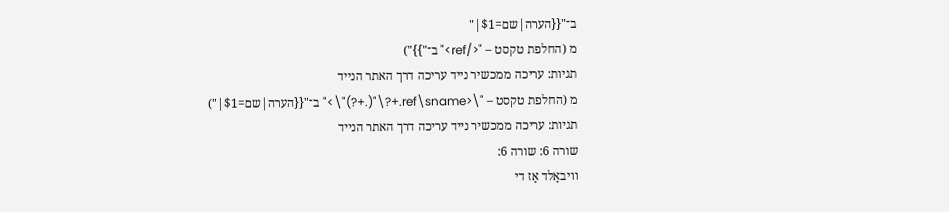ב־"{{הערה|שם=$1|"
מ (החלפת טקסט – "</ref>" ב־"}}")
תגיות: עריכה ממכשיר נייד עריכה דרך האתר הנייד
מ (החלפת טקסט – "\<ref\sname.+?\"(.+?)"\>" ב־"{{הערה|שם=$1|")
תגיות: עריכה ממכשיר נייד עריכה דרך האתר הנייד
שורה 6: שורה 6:
וויבאַלד אַז די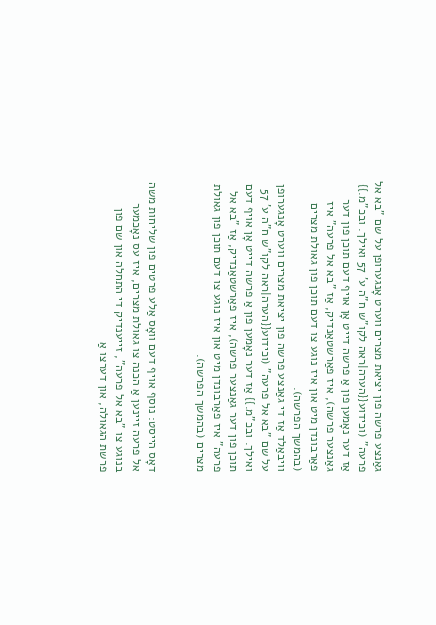גאַנצע פרשה פון יציאת מצרים ווערט אָנגערופן על שם "בא אל פרעה" (וכידוע{{הערה|ראה לקו"ש ח"ה ע' 57 ואילך. ובכ"מ.}} אַז דער נאָמען פון אַ פרשה דייט אָן אויף דעם תוכן פון דער גאַנצער פרשה), איז פאַרשטאַנדיק, אַז "בא אל פרעה" איז פאַרבונדן מיט און איז נוגע צו דעם תוכן פון גאולת מצרים (בהמשך הפרשה).
וויבאַלד אַז די גאַנצע פרשה פון יציאת מצרים ווערט אָנגערופן על שם "בא אל פרעה" (וכידוע{{הערה|ראה לקו"ש ח"ה ע' 57 ואילך. ובכ"מ.}} אַז דער נאָמען פון אַ פרשה דייט אָן אויף דעם תוכן פון דער גאַנצער פרשה), איז פאַרשטאַנדיק, אַז "בא אל פרעה" איז פאַרבונדן מיט און איז נוגע צו דעם תוכן פון גאולת מצרים (בהמשך הפרשה).


דאָס הייסט: נוסף אויף דעם וואָס אַלע פרטים פון שליחות משה אל פרעה זיינען אַ הכנה צו גאולת מצרים, איז עס נאָכמער בנוגע צו "בא אל פרעה", זייענדיק די התחלה און שם פון פרשת הגאולה, און דערצו אַ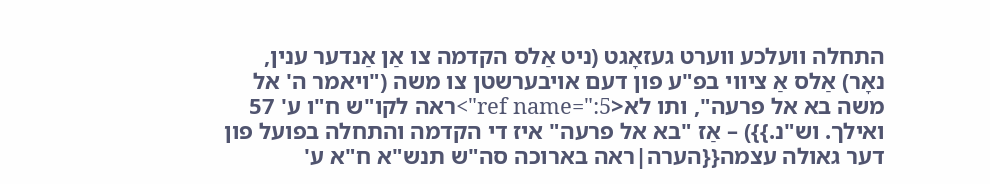התחלה וועלכע ווערט געזאָגט (ניט אַלס הקדמה צו אַן אַנדער ענין, נאָר) אַלס אַ ציווי בפ"ע פון דעם אויבערשטן צו משה ("ויאמר ה' אל משה בא אל פרעה", ותו לא<ref name=":5">ראה לקו"ש ח"ו ע' 57 ואילך. וש"נ.}}) – אַז "בא אל פרעה" איז די הקדמה והתחלה בפועל פון דער גאולה עצמה{{הערה|ראה בארוכה סה"ש תנש"א ח"א ע'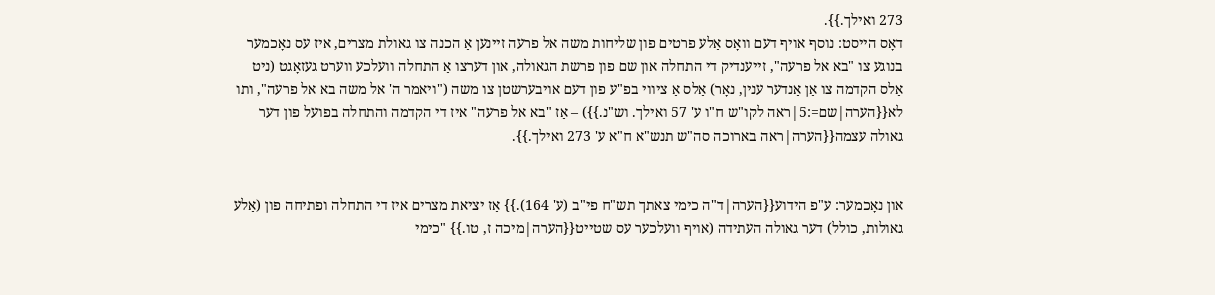273 ואילך.}}.
דאָס הייסט: נוסף אויף דעם וואָס אַלע פרטים פון שליחות משה אל פרעה זיינען אַ הכנה צו גאולת מצרים, איז עס נאָכמער בנוגע צו "בא אל פרעה", זייענדיק די התחלה און שם פון פרשת הגאולה, און דערצו אַ התחלה וועלכע ווערט געזאָגט (ניט אַלס הקדמה צו אַן אַנדער ענין, נאָר) אַלס אַ ציווי בפ"ע פון דעם אויבערשטן צו משה ("ויאמר ה' אל משה בא אל פרעה", ותו לא{{הערה|שם=:5|ראה לקו"ש ח"ו ע' 57 ואילך. וש"נ.}}) – אַז "בא אל פרעה" איז די הקדמה והתחלה בפועל פון דער גאולה עצמה{{הערה|ראה בארוכה סה"ש תנש"א ח"א ע' 273 ואילך.}}.


און נאָכמער: ע"פ הידוע{{הערה|ד"ה כימי צאתך תש"ח פי"ב (ע' 164).}} אַז יציאת מצרים איז די התחלה ופתיחה פון (אַלע גאולות, כולל) דער גאולה העתידה (אויף וועלכער עס שטייט{{הערה|מיכה ז, טו.}} "כימי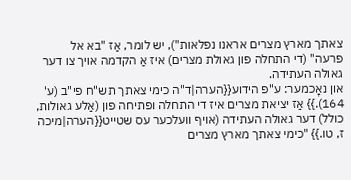צאתך מארץ מצרים אראנו נפלאות"), יש לומר, אַז "בא אל פרעה" (די התחלה פון גאולת מצרים) איז אַ הקדמה אויך צו דער גאולה העתידה.
און נאָכמער: ע"פ הידוע{{הערה|ד"ה כימי צאתך תש"ח פי"ב (ע' 164).}} אַז יציאת מצרים איז די התחלה ופתיחה פון (אַלע גאולות, כולל) דער גאולה העתידה (אויף וועלכער עס שטייט{{הערה|מיכה ז, טו.}} "כימי צאתך מארץ מצרים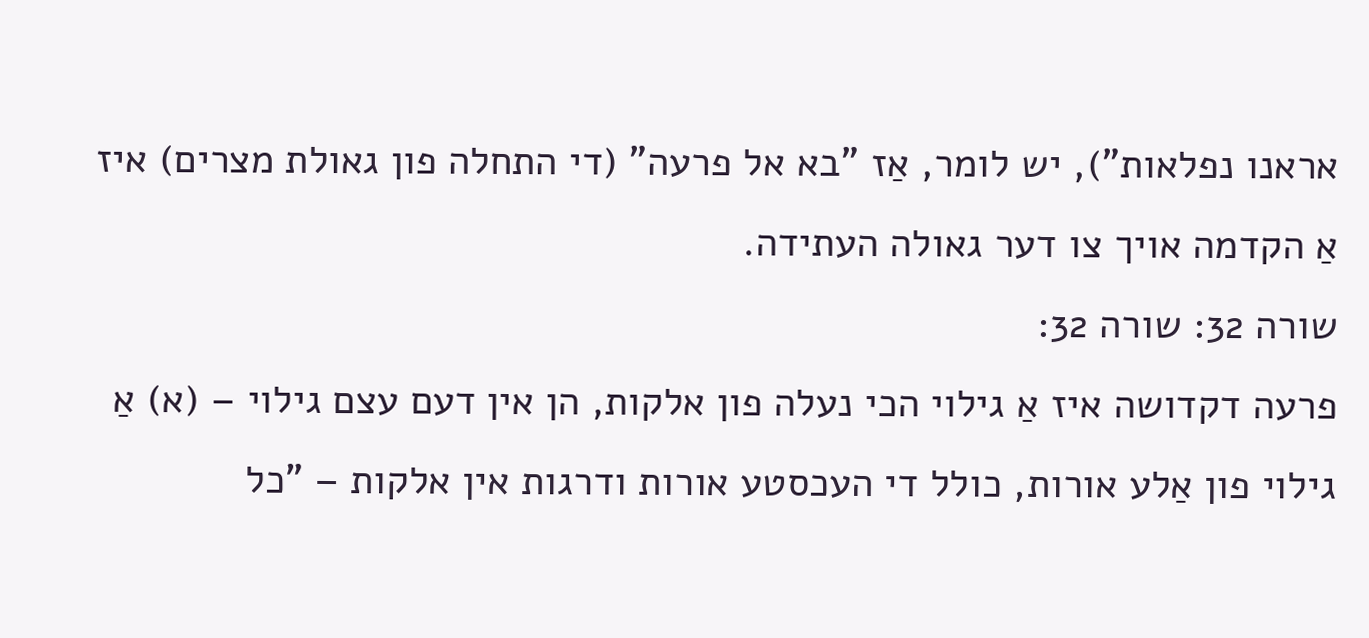אראנו נפלאות"), יש לומר, אַז "בא אל פרעה" (די התחלה פון גאולת מצרים) איז אַ הקדמה אויך צו דער גאולה העתידה.
שורה 32: שורה 32:
פרעה דקדושה איז אַ גילוי הכי נעלה פון אלקות, הן אין דעם עצם גילוי – (א) אַ גילוי פון אַלע אורות, כולל די העכסטע אורות ודרגות אין אלקות – "כל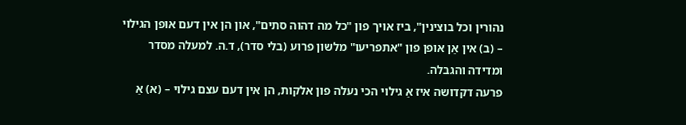נהורין וכל בוצינין", ביז אויך פון "כל מה דהוה סתים", און הן אין דעם אופן הגילוי – (ב) אין אַן אופן פון "אתפריעו" מלשון פרוע (בלי סדר), ד.ה. למעלה מסדר ומדידה והגבלה.
פרעה דקדושה איז אַ גילוי הכי נעלה פון אלקות, הן אין דעם עצם גילוי – (א) אַ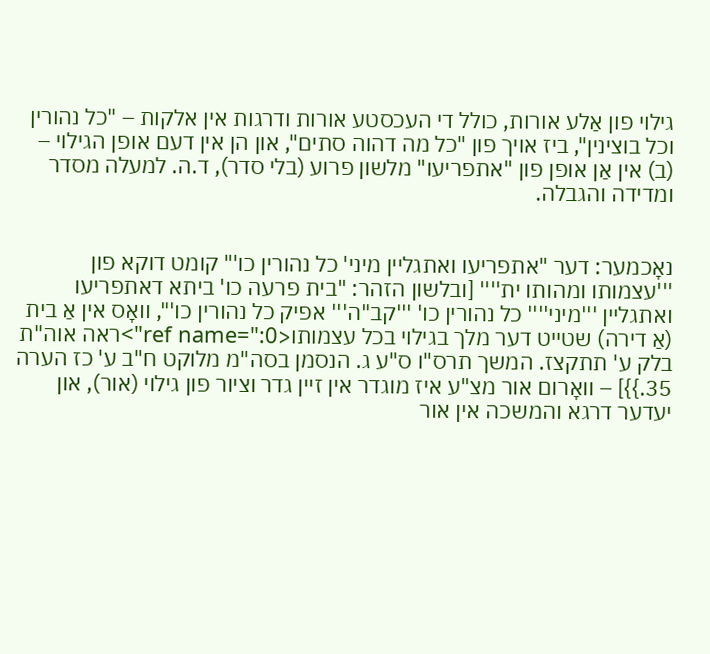גילוי פון אַלע אורות, כולל די העכסטע אורות ודרגות אין אלקות – "כל נהורין וכל בוצינין", ביז אויך פון "כל מה דהוה סתים", און הן אין דעם אופן הגילוי – (ב) אין אַן אופן פון "אתפריעו" מלשון פרוע (בלי סדר), ד.ה. למעלה מסדר ומדידה והגבלה.


נאָכמער: דער "אתפריעו ואתגליין מיני' כל נהורין כו'" קומט דוקא פון '''עצמותו ומהותו ית'''' [ובלשון הזהר: "בית פרעה כו' ביתא דאתפריעו ואתגליין '''מיני'''' כל נהורין כו' '''קב"ה''' אפיק כל נהורין כו'", וואָס אין אַ בית (אַ דירה) שטייט דער מלך בגילוי בכל עצמותו<ref name=":0">ראה אוה"ת בלק ע' תתקצז. המשך תרס"ו ס"ע ג. הנסמן בסה"מ מלוקט ח"ב ע' כז הערה 35.}}] – וואָרום אור מצ"ע איז מוגדר אין זיין גדר וציור פון גילוי (אור), און יעדער דרגא והמשכה אין אור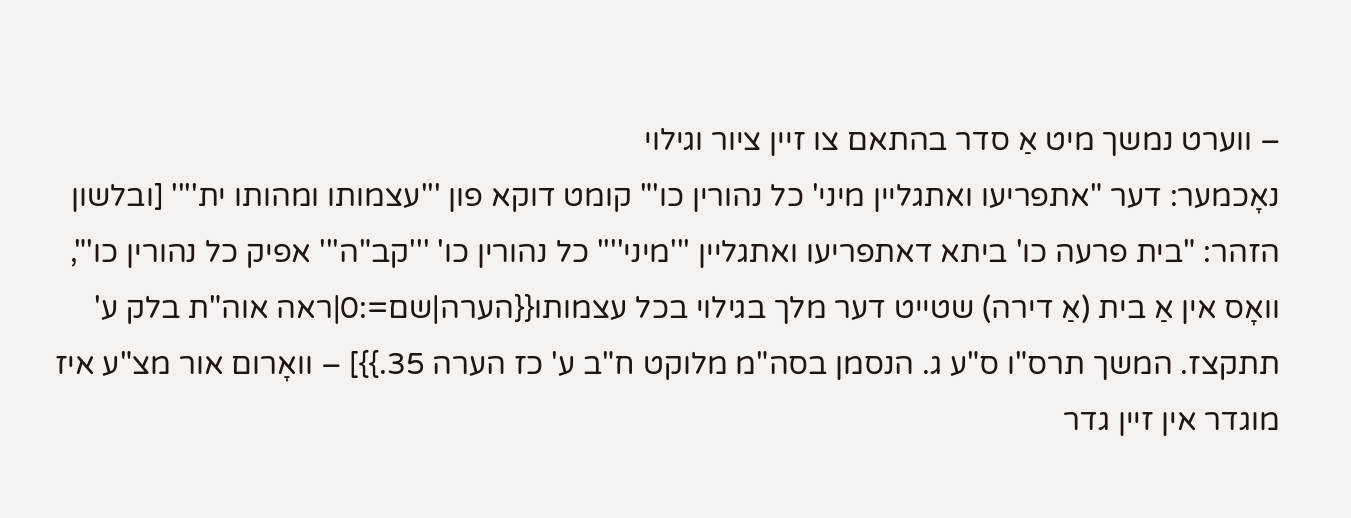– ווערט נמשך מיט אַ סדר בהתאם צו זיין ציור וגילוי
נאָכמער: דער "אתפריעו ואתגליין מיני' כל נהורין כו'" קומט דוקא פון '''עצמותו ומהותו ית'''' [ובלשון הזהר: "בית פרעה כו' ביתא דאתפריעו ואתגליין '''מיני'''' כל נהורין כו' '''קב"ה''' אפיק כל נהורין כו'", וואָס אין אַ בית (אַ דירה) שטייט דער מלך בגילוי בכל עצמותו{{הערה|שם=:0|ראה אוה"ת בלק ע' תתקצז. המשך תרס"ו ס"ע ג. הנסמן בסה"מ מלוקט ח"ב ע' כז הערה 35.}}] – וואָרום אור מצ"ע איז מוגדר אין זיין גדר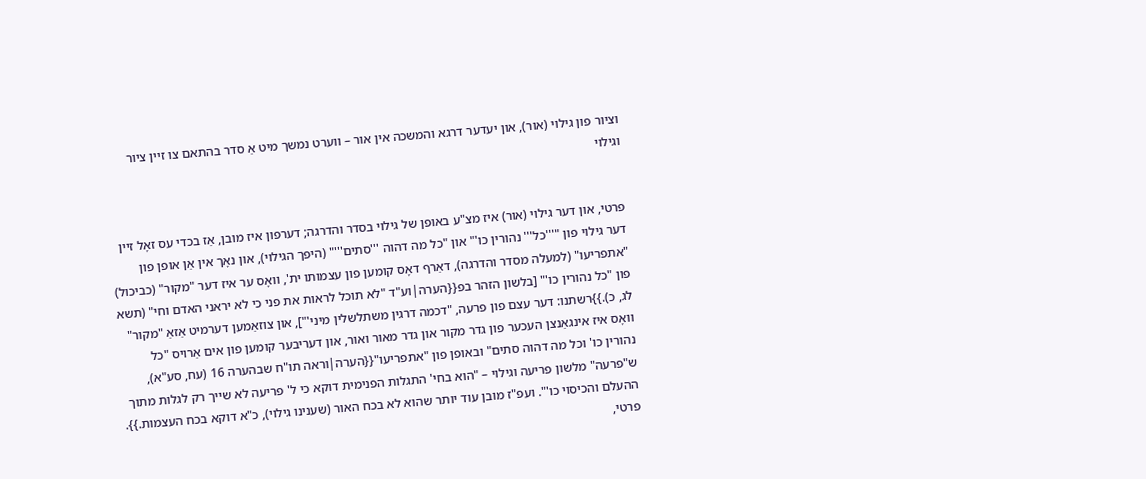וציור פון גילוי (אור), און יעדער דרגא והמשכה אין אור – ווערט נמשך מיט אַ סדר בהתאם צו זיין ציור וגילוי


פרטי, און דער גילוי (אור) איז מצ"ע באופן של גילוי בסדר והדרגה; דערפון איז מובן, אַז בכדי עס זאָל זיין דער גילוי פון "'''כל''' נהורין כו'" און "כל מה דהוה '''סתים'''" (היפך הגילוי), און נאָך אין אַן אופן פון "אתפריעו" (למעלה מסדר והדרגה), דאַרף דאָס קומען פון עצמותו ית', וואָס ער איז דער "מקור" (כביכול) פון "כל נהורין כו'" [בלשון הזהר בפ{{הערה|וע"ד "לא תוכל לראות את פני כי לא יראני האדם וחי" (תשא לג, כ).}}רשתנו: דער עצם פון פרעה, "דכמה דרגין משתלשלין מיני'"], און צוזאַמען דערמיט אַזאַ "מקור" וואָס איז אינגאַנצן העכער פון גדר מקור און גדר מאור ואור, און דעריבער קומען פון אים אַרויס "כל נהורין כו' וכל מה דהוה סתים" ובאופן פון "אתפריעו"{{הערה|וראה תו"ח שבהערה 16 (עח, סע"א), ש"פרעה" מלשון פריעה וגילוי – "הוא בחי' התגלות הפנימית דוקא כי ל' פריעה לא שייך רק לגלות מתוך ההעלם והכיסוי כו'". ועפ"ז מובן עוד יותר שהוא לא בכח האור (שענינו גילוי), כ"א דוקא בכח העצמות.}}.
פרטי,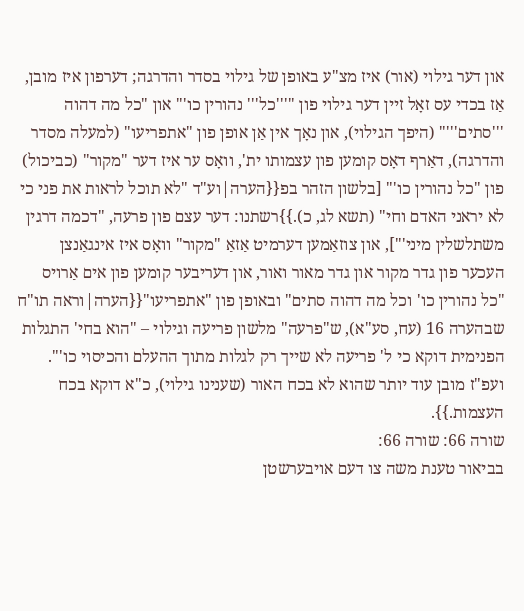און דער גילוי (אור) איז מצ"ע באופן של גילוי בסדר והדרגה; דערפון איז מובן, אַז בכדי עס זאָל זיין דער גילוי פון "'''כל''' נהורין כו'" און "כל מה דהוה '''סתים'''" (היפך הגילוי), און נאָך אין אַן אופן פון "אתפריעו" (למעלה מסדר והדרגה), דאַרף דאָס קומען פון עצמותו ית', וואָס ער איז דער "מקור" (כביכול) פון "כל נהורין כו'" [בלשון הזהר בפ{{הערה|וע"ד "לא תוכל לראות את פני כי לא יראני האדם וחי" (תשא לג, כ).}}רשתנו: דער עצם פון פרעה, "דכמה דרגין משתלשלין מיני'"], און צוזאַמען דערמיט אַזאַ "מקור" וואָס איז אינגאַנצן העכער פון גדר מקור און גדר מאור ואור, און דעריבער קומען פון אים אַרויס "כל נהורין כו' וכל מה דהוה סתים" ובאופן פון "אתפריעו"{{הערה|וראה תו"ח שבהערה 16 (עח, סע"א), ש"פרעה" מלשון פריעה וגילוי – "הוא בחי' התגלות הפנימית דוקא כי ל' פריעה לא שייך רק לגלות מתוך ההעלם והכיסוי כו'". ועפ"ז מובן עוד יותר שהוא לא בכח האור (שענינו גילוי), כ"א דוקא בכח העצמות.}}.
שורה 66: שורה 66:
בביאור טענת משה צו דעם אויבערשטן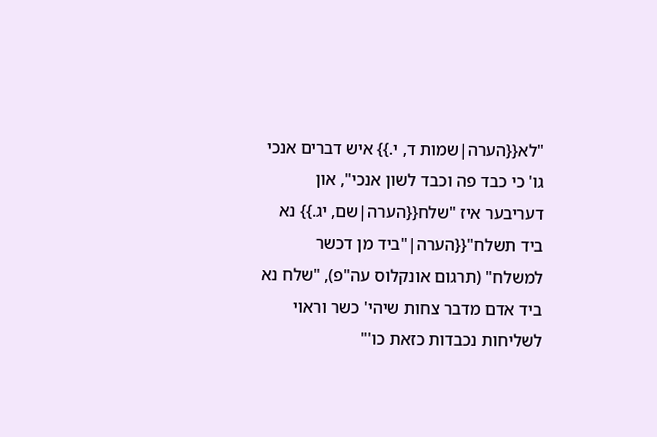"לא{{הערה|שמות ד, י.}} איש דברים אנכי גו' כי כבד פה וכבד לשון אנכי", און דעריבער איז "שלח{{הערה|שם, יג.}} נא ביד תשלח"{{הערה|"ביד מן דכשר למשלח" (תרגום אונקלוס עה"פ), "שלח נא ביד אדם מדבר צחות שיהי' כשר וראוי לשליחות נכבדות כזאת כו'"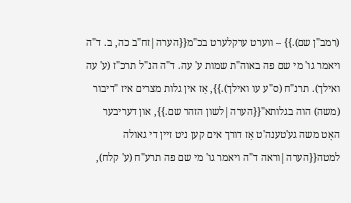(רמב"ן שם).}} – ווערט ערקלערט בכ"מ{{הערה|זח"ב כה, ב. ד"ה ויאמר גו' מי שם פה באוה"ת שמות ע' עה. ד"ה הנ"ל תרכ"ז (ע' עה ואילך). תרנ"ח (ס"ע עו ואילך).}}, אַז אין גלות מצרים איז "דיבור (משה) הוה בגלותא"{{הערה|לשון הזהר שם.}}, און דעריבער האָט משה גע'טענה'ט אַז דורך אים קען ניט זיין די גאולה למטה{{הערה|וראה ד"ה ויאמר גו' מי שם פה תרע"ח (ע' קלח),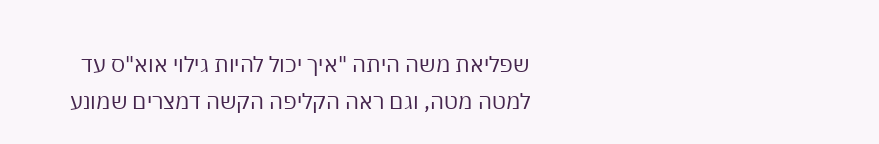שפליאת משה היתה "איך יכול להיות גילוי אוא"ס עד למטה מטה, וגם ראה הקליפה הקשה דמצרים שמונע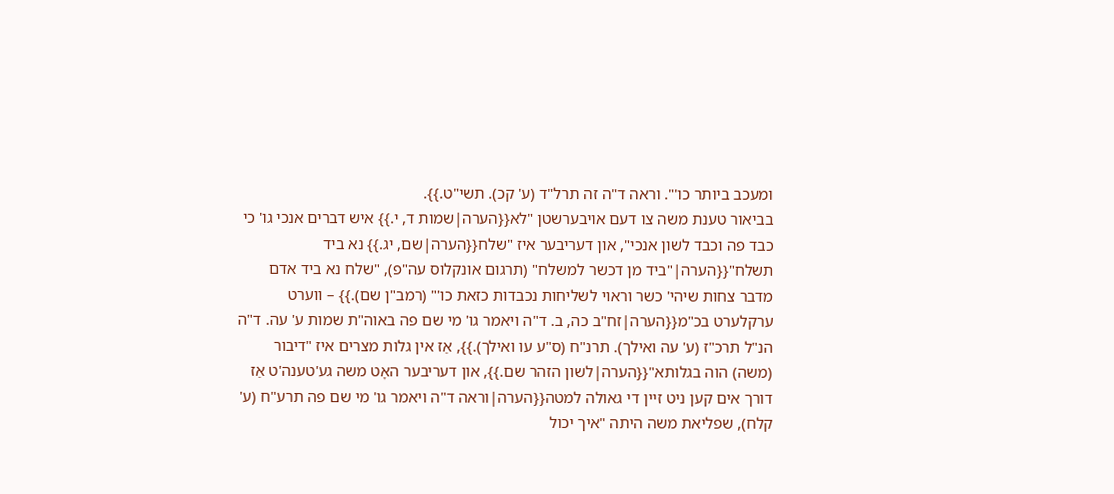ומעכב ביותר כו'". וראה ד"ה זה תרל"ד (ע' קכ). תשי"ט.}}.
בביאור טענת משה צו דעם אויבערשטן "לא{{הערה|שמות ד, י.}} איש דברים אנכי גו' כי כבד פה וכבד לשון אנכי", און דעריבער איז "שלח{{הערה|שם, יג.}} נא ביד תשלח"{{הערה|"ביד מן דכשר למשלח" (תרגום אונקלוס עה"פ), "שלח נא ביד אדם מדבר צחות שיהי' כשר וראוי לשליחות נכבדות כזאת כו'" (רמב"ן שם).}} – ווערט ערקלערט בכ"מ{{הערה|זח"ב כה, ב. ד"ה ויאמר גו' מי שם פה באוה"ת שמות ע' עה. ד"ה הנ"ל תרכ"ז (ע' עה ואילך). תרנ"ח (ס"ע עו ואילך).}}, אַז אין גלות מצרים איז "דיבור (משה) הוה בגלותא"{{הערה|לשון הזהר שם.}}, און דעריבער האָט משה גע'טענה'ט אַז דורך אים קען ניט זיין די גאולה למטה{{הערה|וראה ד"ה ויאמר גו' מי שם פה תרע"ח (ע' קלח), שפליאת משה היתה "איך יכול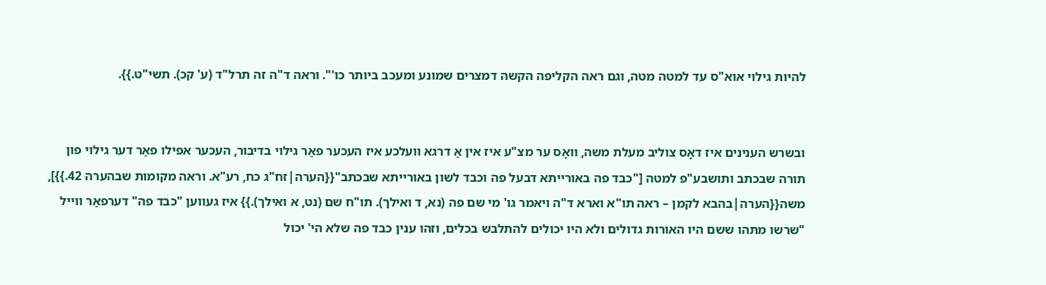להיות גילוי אוא"ס עד למטה מטה, וגם ראה הקליפה הקשה דמצרים שמונע ומעכב ביותר כו'". וראה ד"ה זה תרל"ד (ע' קכ). תשי"ט.}}.


ובשרש הענינים איז דאָס צוליב מעלת משה, וואָס ער מצ"ע איז אין אַ דרגא וועלכע איז העכער פאַר גילוי בדיבור, העכער אפילו פאַר דער גילוי פון תורה שבכתב ותושבע"פ למטה ["כבד פה באורייתא דבעל פה וכבד לשון באורייתא שבכתב"{{הערה|זח"ג כח, רע"א. וראה מקומות שבהערה 42.}}], משה{{הערה|בהבא לקמן – ראה תו"א וארא ד"ה ויאמר גו' מי שם פה (נא, ד ואילך). תו"ח שם (נט, א ואילך).}} איז געווען "כבד פה" דערפאַר ווייל "שרשו מתהו ששם היו האורות גדולים ולא היו יכולים להתלבש בכלים, וזהו ענין כבד פה שלא הי' יכול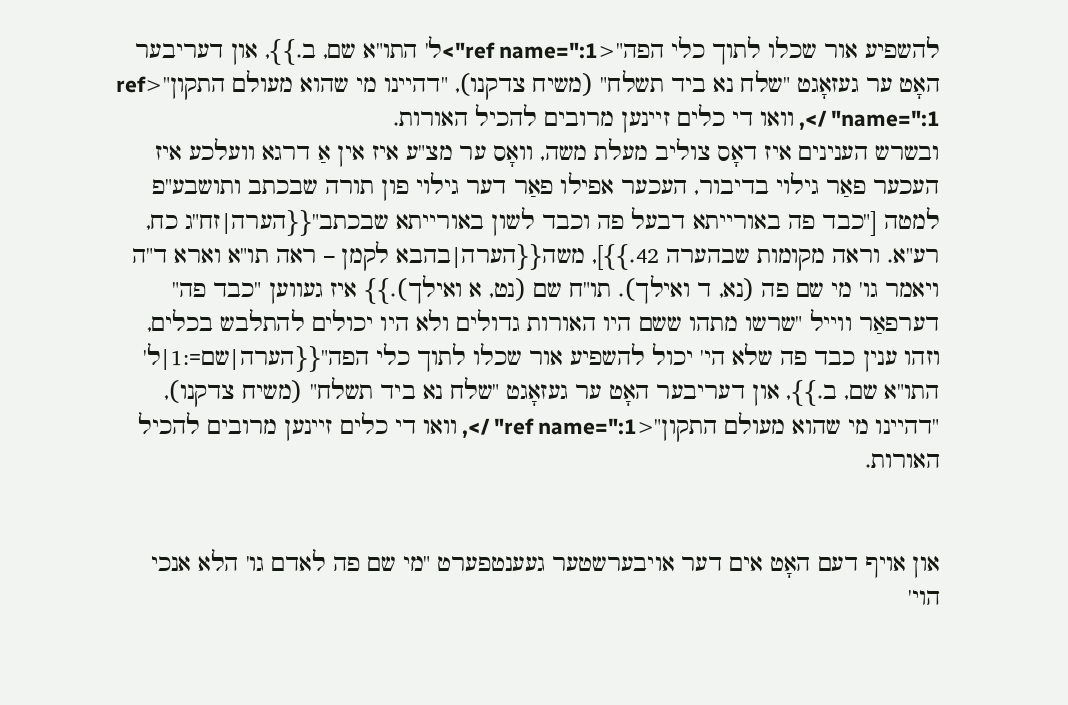להשפיע אור שכלו לתוך כלי הפה"<ref name=":1">ל' התו"א שם, ב.}}, און דעריבער האָט ער געזאָגט "שלח נא ביד תשלח" (משיח צדקנו), "דהיינו מי שהוא מעולם התקון"<ref name=":1" />, וואו די כלים זיינען מרובים להכיל האורות.
ובשרש הענינים איז דאָס צוליב מעלת משה, וואָס ער מצ"ע איז אין אַ דרגא וועלכע איז העכער פאַר גילוי בדיבור, העכער אפילו פאַר דער גילוי פון תורה שבכתב ותושבע"פ למטה ["כבד פה באורייתא דבעל פה וכבד לשון באורייתא שבכתב"{{הערה|זח"ג כח, רע"א. וראה מקומות שבהערה 42.}}], משה{{הערה|בהבא לקמן – ראה תו"א וארא ד"ה ויאמר גו' מי שם פה (נא, ד ואילך). תו"ח שם (נט, א ואילך).}} איז געווען "כבד פה" דערפאַר ווייל "שרשו מתהו ששם היו האורות גדולים ולא היו יכולים להתלבש בכלים, וזהו ענין כבד פה שלא הי' יכול להשפיע אור שכלו לתוך כלי הפה"{{הערה|שם=:1|ל' התו"א שם, ב.}}, און דעריבער האָט ער געזאָגט "שלח נא ביד תשלח" (משיח צדקנו), "דהיינו מי שהוא מעולם התקון"<ref name=":1" />, וואו די כלים זיינען מרובים להכיל האורות.


און אויף דעם האָט אים דער אויבערשטער געענטפערט "מי שם פה לאדם גו' הלא אנכי הוי'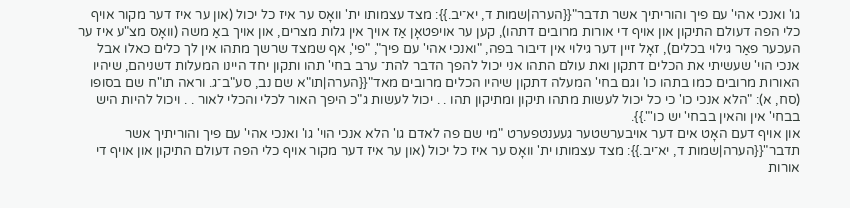גו' ואנכי אהי' עם פיך והוריתיך אשר תדבר"{{הערה|שמות ד, יא־יב.}}: מצד עצמותו ית' וואָס ער איז כל יכול (און ער איז דער מקור אויף כלי הפה דעולם התיקון און אויף די אורות מרובים דתהו), קען ער אויפטאָן אַז אויך אין גלות מצרים, און אויך באַ משה (וואָס מצ"ע איז ער העכער פאַר גילוי בכלים), זאָל זיין דער גילוי אין דיבור בפה, "ואנכי אהי' עם פיך", "פי', אף שמצד שרשך מתהו אין לך כלים כאלו אבל אנכי הוי' שעשיתי את הכלים דתקון ואת עולם התהו אני יכול להפך הדבר להת־ ערב בחי' תהו ותקון יחד היינו המעלות דשניהם, שיהיו האורות מרובים כמו בתהו כו' וגם בחי' המעלה דתקון שיהיו הכלים מרובים מאד"{{הערה|תו"א שם נב, סע"ב־ג. וראה תו"ח שם בסופו (סח, א): "הלא אנכי כו' כי כל יכול לעשות מתהו תיקון ומתיקון תהו . . יכול לעשות ג"כ היפך האור לכלי והכלי לאור . . ויכול להיות היש בבחי' אין והאין בבחי' יש כו'".}}.
און אויף דעם האָט אים דער אויבערשטער געענטפערט "מי שם פה לאדם גו' הלא אנכי הוי' גו' ואנכי אהי' עם פיך והוריתיך אשר תדבר"{{הערה|שמות ד, יא־יב.}}: מצד עצמותו ית' וואָס ער איז כל יכול (און ער איז דער מקור אויף כלי הפה דעולם התיקון און אויף די אורות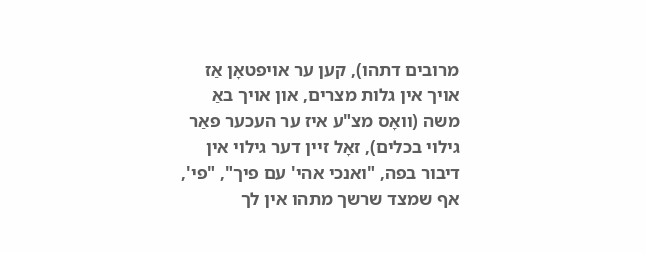מרובים דתהו), קען ער אויפטאָן אַז אויך אין גלות מצרים, און אויך באַ משה (וואָס מצ"ע איז ער העכער פאַר גילוי בכלים), זאָל זיין דער גילוי אין דיבור בפה, "ואנכי אהי' עם פיך", "פי', אף שמצד שרשך מתהו אין לך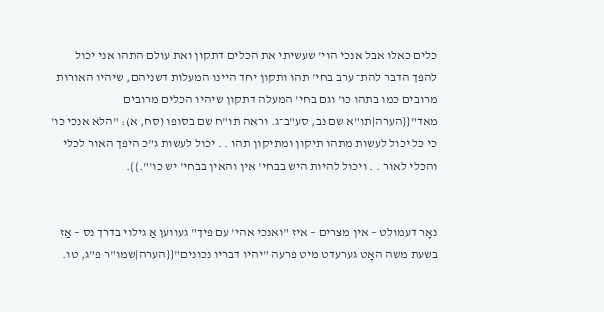כלים כאלו אבל אנכי הוי' שעשיתי את הכלים דתקון ואת עולם התהו אני יכול להפך הדבר להת־ ערב בחי' תהו ותקון יחד היינו המעלות דשניהם, שיהיו האורות מרובים כמו בתהו כו' וגם בחי' המעלה דתקון שיהיו הכלים מרובים מאד"{{הערה|תו"א שם נב, סע"ב־ג. וראה תו"ח שם בסופו (סח, א): "הלא אנכי כו' כי כל יכול לעשות מתהו תיקון ומתיקון תהו . . יכול לעשות ג"כ היפך האור לכלי והכלי לאור . . ויכול להיות היש בבחי' אין והאין בבחי' יש כו'".}}.


נאָר דעמולט – אין מצרים – איז "ואנכי אהי' עם פיך" געווען אַ גילוי בדרך נס – אַז בשעת משה האָט גערעדט מיט פרעה "יהיו דבריו נכונים"{{הערה|שמו"ר פ"ג, טו.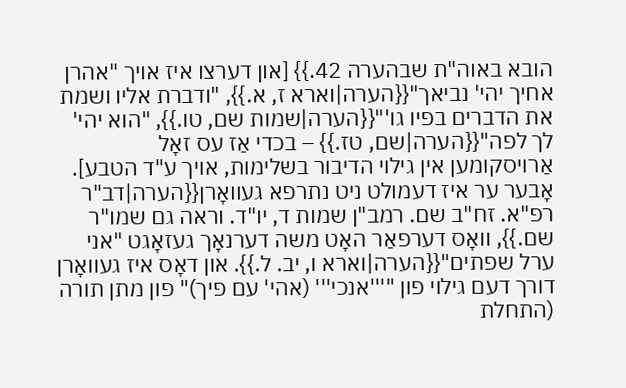הובא באוה"ת שבהערה 42.}} [און דערצו איז אויך "אהרן אחיך יהי' נביאך"{{הערה|וארא ז, א.}}, "ודברת אליו ושמת את הדברים בפיו גו'"{{הערה|שמות שם, טו.}}, "הוא יהי' לך לפה"{{הערה|שם, טז.}} – בכדי אַז עס זאָל אַרויסקומען אין גילוי הדיבור בשלימות, אויך ע"ד הטבע]. אָבער ער איז דעמולט ניט נתרפא געוואָרן{{הערה|דב"ר רפ"א. זח"ב שם. רמב"ן שמות ד, יו"ד. וראה גם שמו"ר שם.}}, וואָס דערפאַר האָט משה דערנאָך געזאָגט "אני ערל שפתים"{{הערה|וארא ו, יב. ל.}}. און דאָס איז געוואָרן דורך דעם גילוי פון "'''אנכי''' (אהי' עם פיך)" פון מתן תורה (התחלת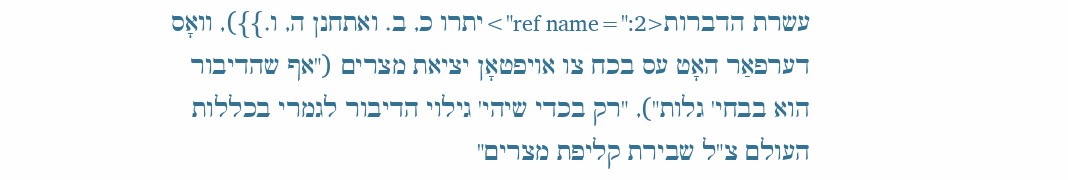עשרת הדברות<ref name=":2">יתרו כ, ב. ואתחנן ה, ו.}}), וואָס דערפאַר האָט עס בכח צו אויפטאָן יציאת מצרים ("אף שהדיבור הוא בבחי' גלות"), "רק בכדי שיהי' גילוי הדיבור לגמרי בכללות העולם צ"ל שבירת קליפת מצרים"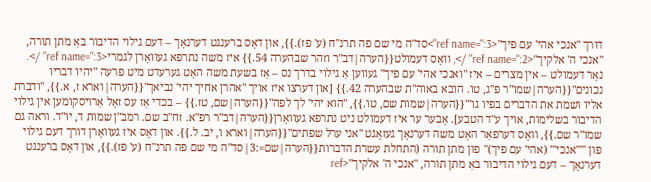דורך "אנכי אהי' עם פיך"<ref name=":3">סד"ה מי שם פה תרנ"ח (ע' פז).}}, און דאָס ברענגט דערנאָך – דעם גילוי הדיבור באַ מתן תורה, "אנכי ה' אלקיך"<ref name=":2" />, וואָס דעמולט{{הערה|דב"ר וזהר שבהערה 54.}} איז משה נתרפא געוואָרן לגמרי<ref name=":3" />.
נאָר דעמולט – אין מצרים – איז "ואנכי אהי' עם פיך" געווען אַ גילוי בדרך נס – אַז בשעת משה האָט גערעדט מיט פרעה "יהיו דבריו נכונים"{{הערה|שמו"ר פ"ג, טו. הובא באוה"ת שבהערה 42.}} [און דערצו איז אויך "אהרן אחיך יהי' נביאך"{{הערה|וארא ז, א.}}, "ודברת אליו ושמת את הדברים בפיו גו'"{{הערה|שמות שם, טו.}}, "הוא יהי' לך לפה"{{הערה|שם, טז.}} – בכדי אַז עס זאָל אַרויסקומען אין גילוי הדיבור בשלימות, אויך ע"ד הטבע]. אָבער ער איז דעמולט ניט נתרפא געוואָרן{{הערה|דב"ר רפ"א. זח"ב שם. רמב"ן שמות ד, יו"ד. וראה גם שמו"ר שם.}}, וואָס דערפאַר האָט משה דערנאָך געזאָגט "אני ערל שפתים"{{הערה|וארא ו, יב. ל.}}. און דאָס איז געוואָרן דורך דעם גילוי פון "'''אנכי''' (אהי' עם פיך)" פון מתן תורה (התחלת עשרת הדברות{{הערה|שם=:3|סד"ה מי שם פה תרנ"ח (ע' פז).}}, און דאָס ברענגט דערנאָך – דעם גילוי הדיבור באַ מתן תורה, "אנכי ה' אלקיך"<ref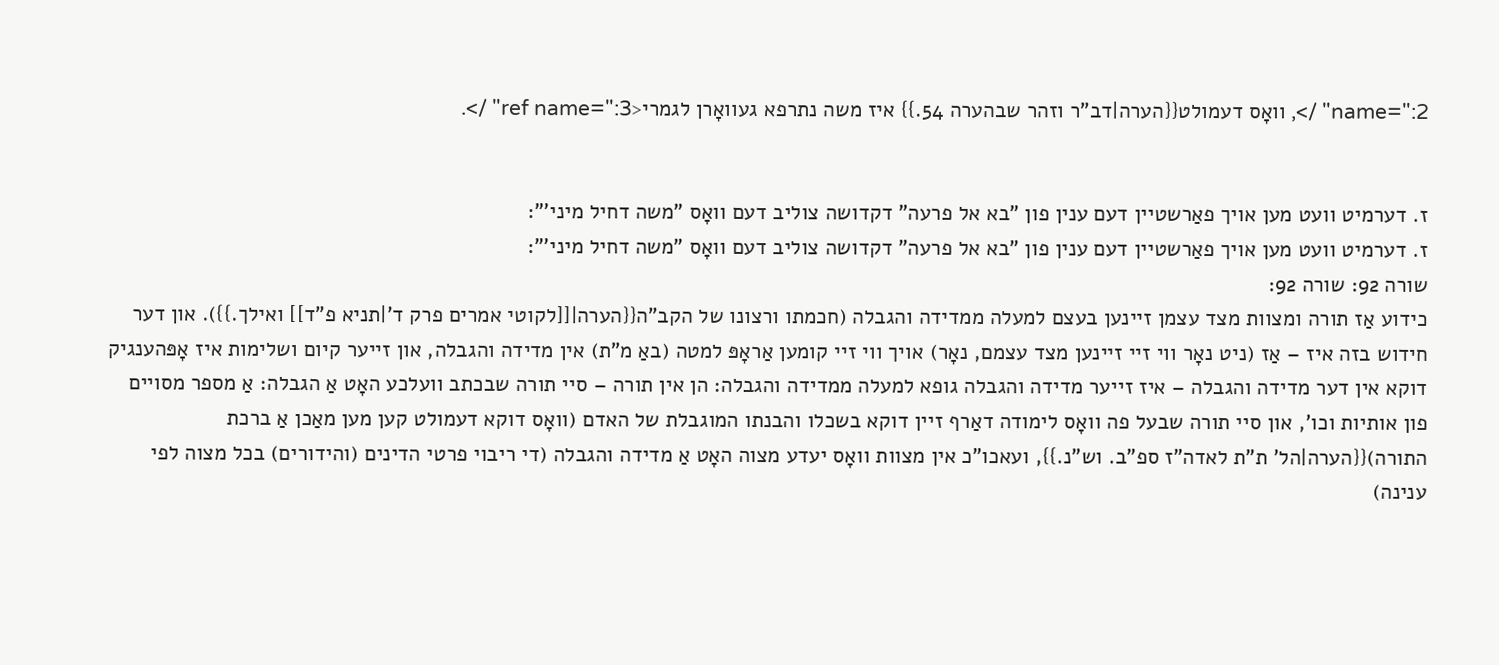name=":2" />, וואָס דעמולט{{הערה|דב"ר וזהר שבהערה 54.}} איז משה נתרפא געוואָרן לגמרי<ref name=":3" />.


ז. דערמיט וועט מען אויך פאַרשטיין דעם ענין פון "בא אל פרעה" דקדושה צוליב דעם וואָס "משה דחיל מיני'":
ז. דערמיט וועט מען אויך פאַרשטיין דעם ענין פון "בא אל פרעה" דקדושה צוליב דעם וואָס "משה דחיל מיני'":
שורה 92: שורה 92:
כידוע אַז תורה ומצוות מצד עצמן זיינען בעצם למעלה ממדידה והגבלה (חכמתו ורצונו של הקב"ה{{הערה|[[לקוטי אמרים פרק ד'|תניא פ"ד]] ואילך.}}). און דער חידוש בזה איז – אַז (ניט נאָר ווי זיי זיינען מצד עצמם, נאָר) אויך ווי זיי קומען אַראָפּ למטה (באַ מ"ת) אין מדידה והגבלה, און זייער קיום ושלימות איז אָפּהענגיק דוקא אין דער מדידה והגבלה – איז זייער מדידה והגבלה גופא למעלה ממדידה והגבלה: הן אין תורה – סיי תורה שבכתב וועלכע האָט אַ הגבלה: אַ מספר מסויים פון אותיות וכו', און סיי תורה שבעל פה וואָס לימודה דאַרף זיין דוקא בשכלו והבנתו המוגבלת של האדם (וואָס דוקא דעמולט קען מען מאַכן אַ ברכת התורה){{הערה|הל' ת"ת לאדה"ז ספ"ב. וש"נ.}}, ועאכו"כ אין מצוות וואָס יעדע מצוה האָט אַ מדידה והגבלה (די ריבוי פרטי הדינים (והידורים) בכל מצוה לפי ענינה)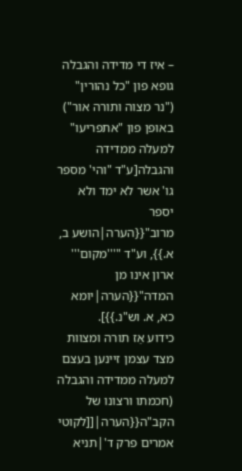– איז די מדידה והגבלה גופא פון "כל נהורין" ("נר מצוה ותורה אור") באופן פון "אתפריעו" למעלה ממדידה והגבלה[ע"ד "והי' מספר גו' אשר לא ימד ולא יספר מרוב"{{הערה|הושע ב, א.}}, וע"ד "'''מקום''' ארון אינו מן המדה"{{הערה|יומא כא, א. וש"נ.}}].
כידוע אַז תורה ומצוות מצד עצמן זיינען בעצם למעלה ממדידה והגבלה (חכמתו ורצונו של הקב"ה{{הערה|[[לקוטי אמרים פרק ד'|תניא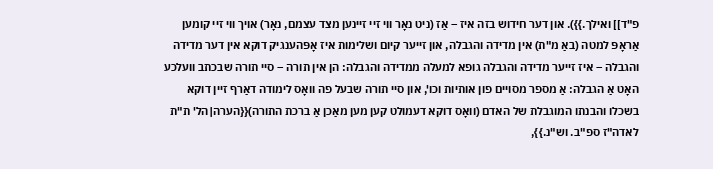פ"ד]] ואילך.}}). און דער חידוש בזה איז – אַז (ניט נאָר ווי זיי זיינען מצד עצמם, נאָר) אויך ווי זיי קומען אַראָפּ למטה (באַ מ"ת) אין מדידה והגבלה, און זייער קיום ושלימות איז אָפּהענגיק דוקא אין דער מדידה והגבלה – איז זייער מדידה והגבלה גופא למעלה ממדידה והגבלה: הן אין תורה – סיי תורה שבכתב וועלכע האָט אַ הגבלה: אַ מספר מסויים פון אותיות וכו', און סיי תורה שבעל פה וואָס לימודה דאַרף זיין דוקא בשכלו והבנתו המוגבלת של האדם (וואָס דוקא דעמולט קען מען מאַכן אַ ברכת התורה){{הערה|הל' ת"ת לאדה"ז ספ"ב. וש"נ.}},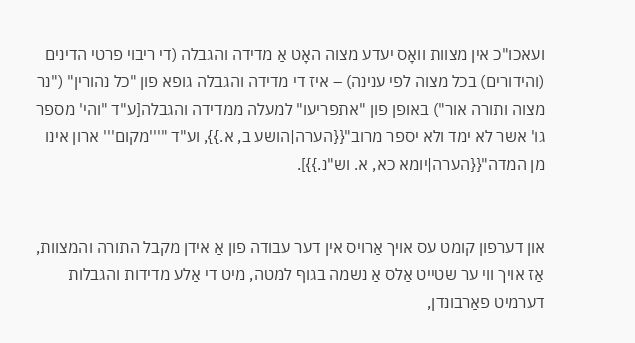ועאכו"כ אין מצוות וואָס יעדע מצוה האָט אַ מדידה והגבלה (די ריבוי פרטי הדינים (והידורים) בכל מצוה לפי ענינה) – איז די מדידה והגבלה גופא פון "כל נהורין" ("נר מצוה ותורה אור") באופן פון "אתפריעו" למעלה ממדידה והגבלה[ע"ד "והי' מספר גו' אשר לא ימד ולא יספר מרוב"{{הערה|הושע ב, א.}}, וע"ד "'''מקום''' ארון אינו מן המדה"{{הערה|יומא כא, א. וש"נ.}}].


און דערפון קומט עס אויך אַרויס אין דער עבודה פון אַ אידן מקבל התורה והמצוות, אַז אויך ווי ער שטייט אַלס אַ נשמה בגוף למטה, מיט די אַלע מדידות והגבלות דערמיט פאַרבונדן,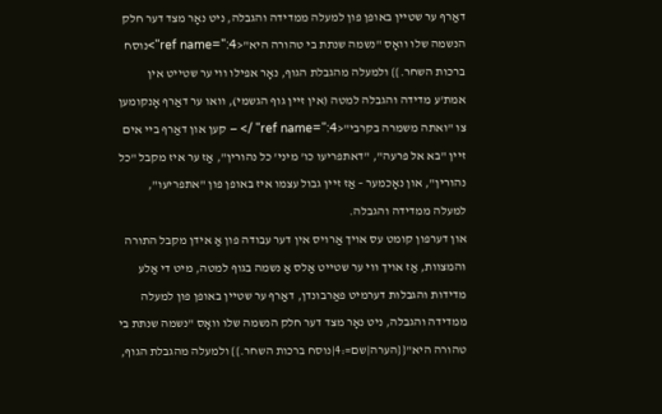דאַרף ער שטיין באופן פון למעלה ממדידה והגבלה, ניט נאָר מצד דער חלק הנשמה שלו וואָס "נשמה שנתת בי טהורה היא"<ref name=":4">נוסח ברכות השחר.}} ולמעלה מהגבלת הגוף, נאָר אפילו ווי ער שטייט אין אמת'ע מדידה והגבלה למטה (אין זיין גוף הגשמי), וואו ער דאַרף אָנקומען צו "ואתה משמרה בקרבי"<ref name=":4" /> – קען און דאַרף ביי אים זיין "בא אל פרעה", "דאתפריעו כו' מיני' כל נהורין", אַז ער איז מקבל "כל נהורין", און נאָכמער – אַז זיין גבול עצמו איז באופן פון "אתפריעו", למעלה ממדידה והגבלה.
און דערפון קומט עס אויך אַרויס אין דער עבודה פון אַ אידן מקבל התורה והמצוות, אַז אויך ווי ער שטייט אַלס אַ נשמה בגוף למטה, מיט די אַלע מדידות והגבלות דערמיט פאַרבונדן, דאַרף ער שטיין באופן פון למעלה ממדידה והגבלה, ניט נאָר מצד דער חלק הנשמה שלו וואָס "נשמה שנתת בי טהורה היא"{{הערה|שם=:4|נוסח ברכות השחר.}} ולמעלה מהגבלת הגוף,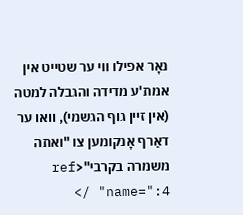נאָר אפילו ווי ער שטייט אין אמת'ע מדידה והגבלה למטה (אין זיין גוף הגשמי), וואו ער דאַרף אָנקומען צו "ואתה משמרה בקרבי"<ref name=":4" />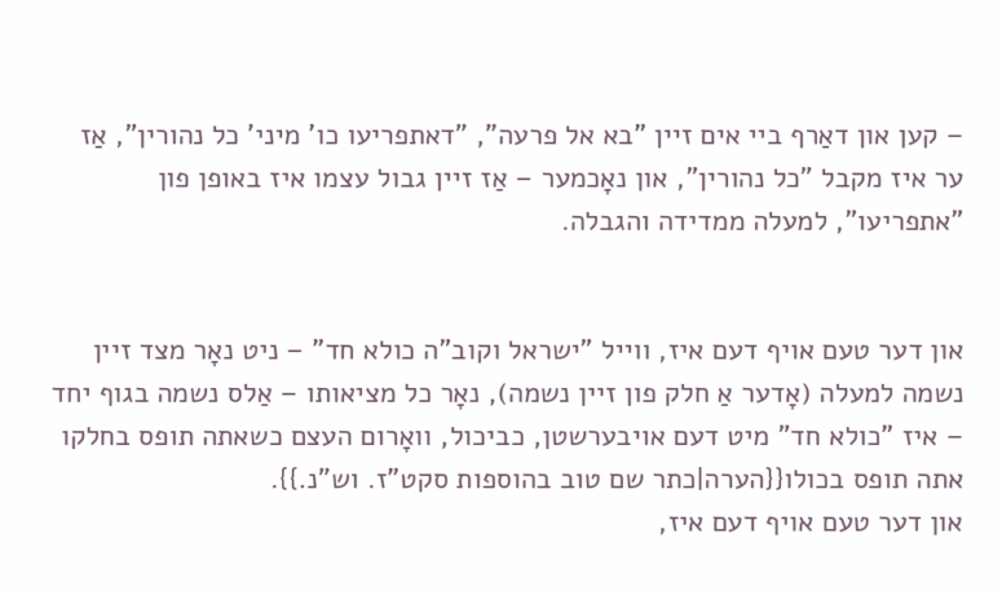– קען און דאַרף ביי אים זיין "בא אל פרעה", "דאתפריעו כו' מיני' כל נהורין", אַז ער איז מקבל "כל נהורין", און נאָכמער – אַז זיין גבול עצמו איז באופן פון "אתפריעו", למעלה ממדידה והגבלה.


און דער טעם אויף דעם איז, ווייל "ישראל וקוב"ה כולא חד" – ניט נאָר מצד זיין נשמה למעלה (אָדער אַ חלק פון זיין נשמה), נאָר כל מציאותו – אַלס נשמה בגוף יחד – איז "כולא חד" מיט דעם אויבערשטן, כביכול, וואָרום העצם כשאתה תופס בחלקו אתה תופס בכולו{{הערה|כתר שם טוב בהוספות סקט"ז. וש"נ.}}.
און דער טעם אויף דעם איז,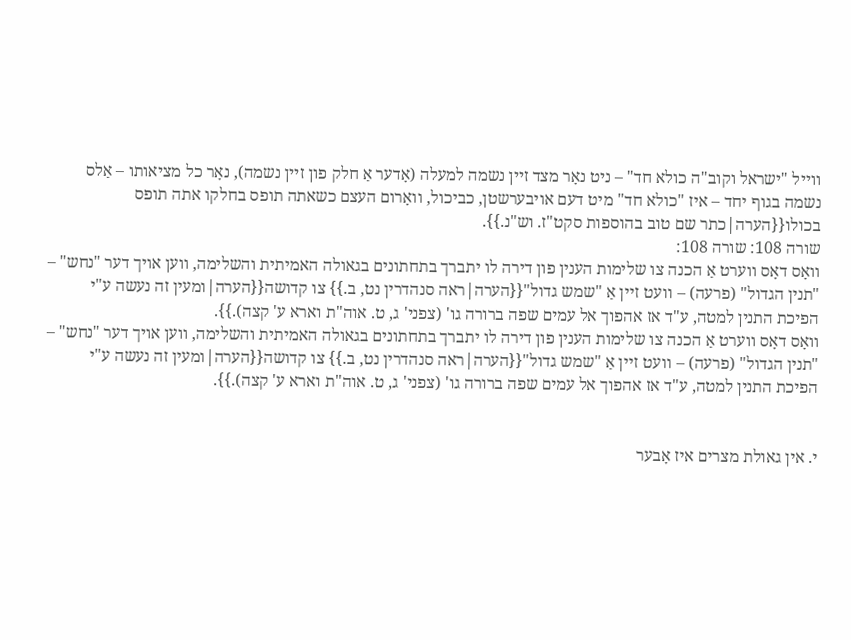ווייל "ישראל וקוב"ה כולא חד" – ניט נאָר מצד זיין נשמה למעלה (אָדער אַ חלק פון זיין נשמה), נאָר כל מציאותו – אַלס נשמה בגוף יחד – איז "כולא חד" מיט דעם אויבערשטן, כביכול, וואָרום העצם כשאתה תופס בחלקו אתה תופס בכולו{{הערה|כתר שם טוב בהוספות סקט"ז. וש"נ.}}.
שורה 108: שורה 108:
וואָס דאָס ווערט אַ הכנה צו שלימות הענין פון דירה לו יתברך בתחתונים בגאולה האמיתית והשלימה, ווען אויך דער "נחש" – "תנין הגדול" (פרעה) – וועט זיין אַ "שמש גדול"{{הערה|ראה סנהדרין נט, ב.}} צו קדושה{{הערה|ומעין זה נעשה ע"י הפיכת התנין למטה, ע"ד אז אהפוך אל עמים שפה ברורה גו' (צפני' ג, ט. אוה"ת וארא ע' קצה).}}.
וואָס דאָס ווערט אַ הכנה צו שלימות הענין פון דירה לו יתברך בתחתונים בגאולה האמיתית והשלימה, ווען אויך דער "נחש" – "תנין הגדול" (פרעה) – וועט זיין אַ "שמש גדול"{{הערה|ראה סנהדרין נט, ב.}} צו קדושה{{הערה|ומעין זה נעשה ע"י הפיכת התנין למטה, ע"ד אז אהפוך אל עמים שפה ברורה גו' (צפני' ג, ט. אוה"ת וארא ע' קצה).}}.


י. אין גאולת מצרים איז אָבער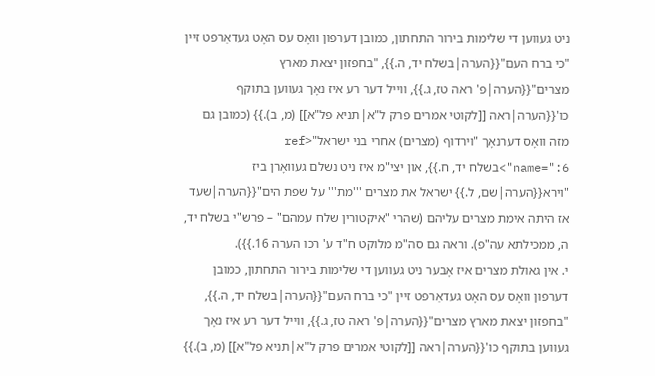ניט געווען די שלימות בירור התחתון, כמובן דערפון וואָס עס האָט געדאַרפט זיין "כי ברח העם"{{הערה|בשלח יד, ה.}}, "בחפזון יצאת מארץ מצרים"{{הערה|פ' ראה טז, ג.}}, ווייל דער רע איז נאָך געווען בתוקף כו'{{הערה|ראה [[לקוטי אמרים פרק ל"א|תניא פל"א]] (מ, ב).}} (כמובן גם מזה וואָס דערנאָך "וירדוף (מצרים) אחרי בני ישראל"<ref name=":6">בשלח יד, ח.}}, און יצי"מ איז ניט נשלם געוואָרן ביז "וירא{{הערה|שם, ל.}} ישראל את מצרים '''מת''' על שפת הים"{{הערה|שעד אז היתה אימת מצרים עליהם (שהרי "איקטורין שלח עמהם" – פרש"י בשלח יד, ה, ממכילתא עה"פ). וראה גם סה"מ מלוקט ח"ד ע' רכו הערה 16.}}).
י. אין גאולת מצרים איז אָבער ניט געווען די שלימות בירור התחתון, כמובן דערפון וואָס עס האָט געדאַרפט זיין "כי ברח העם"{{הערה|בשלח יד, ה.}}, "בחפזון יצאת מארץ מצרים"{{הערה|פ' ראה טז, ג.}}, ווייל דער רע איז נאָך געווען בתוקף כו'{{הערה|ראה [[לקוטי אמרים פרק ל"א|תניא פל"א]] (מ, ב).}}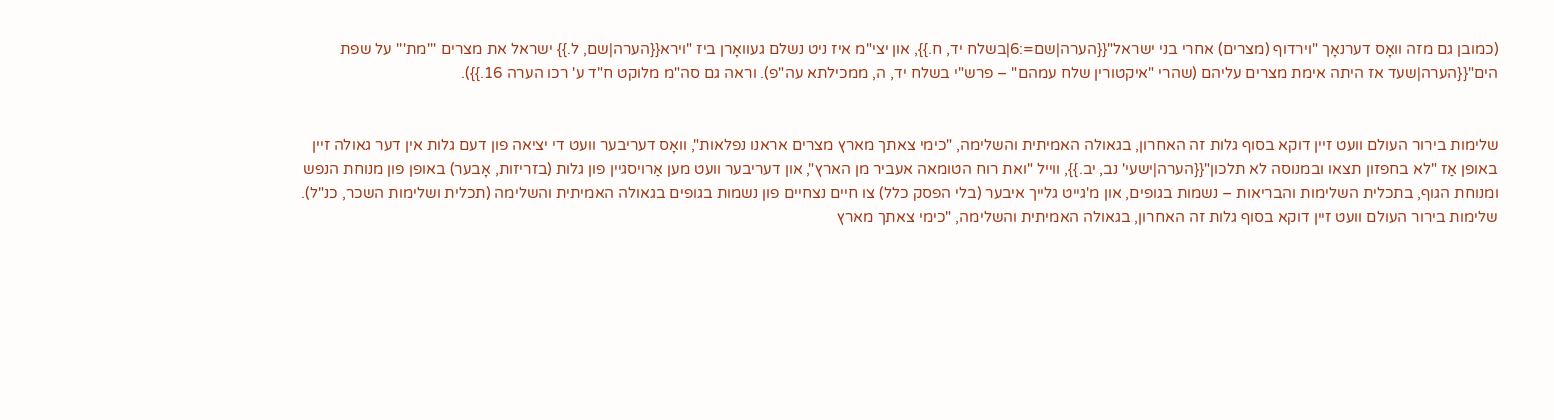(כמובן גם מזה וואָס דערנאָך "וירדוף (מצרים) אחרי בני ישראל"{{הערה|שם=:6|בשלח יד, ח.}}, און יצי"מ איז ניט נשלם געוואָרן ביז "וירא{{הערה|שם, ל.}} ישראל את מצרים '''מת''' על שפת הים"{{הערה|שעד אז היתה אימת מצרים עליהם (שהרי "איקטורין שלח עמהם" – פרש"י בשלח יד, ה, ממכילתא עה"פ). וראה גם סה"מ מלוקט ח"ד ע' רכו הערה 16.}}).


שלימות בירור העולם וועט זיין דוקא בסוף גלות זה האחרון, בגאולה האמיתית והשלימה, "כימי צאתך מארץ מצרים אראנו נפלאות", וואָס דעריבער וועט די יציאה פון דעם גלות אין דער גאולה זיין באופן אַז "לא בחפזון תצאו ובמנוסה לא תלכון"{{הערה|ישעי' נב, יב.}}, ווייל "ואת רוח הטומאה אעביר מן הארץ", און דעריבער וועט מען אַרויסגיין פון גלות (בזריזות, אָבער) באופן פון מנוחת הנפש ומנוחת הגוף, בתכלית השלימות והבריאות – נשמות בגופים, און מ'גייט גלייך איבער (בלי הפסק כלל) צו חיים נצחיים פון נשמות בגופים בגאולה האמיתית והשלימה (תכלית ושלימות השכר, כנ"ל).
שלימות בירור העולם וועט זיין דוקא בסוף גלות זה האחרון, בגאולה האמיתית והשלימה, "כימי צאתך מארץ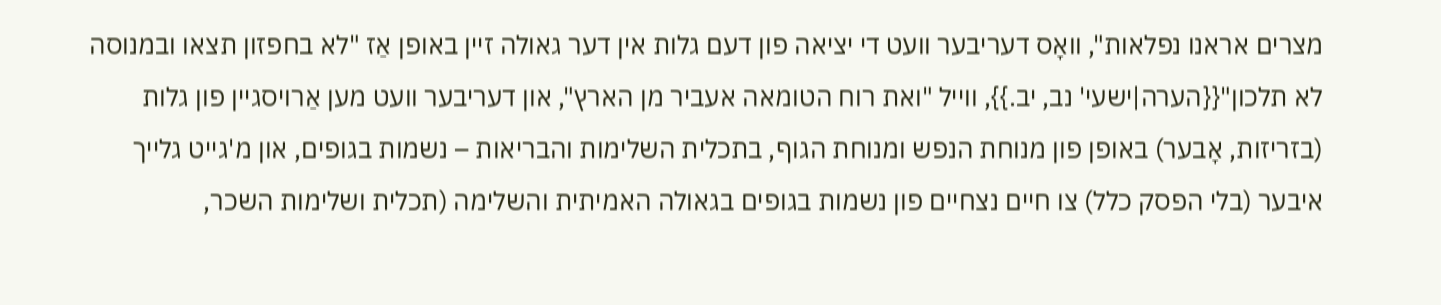מצרים אראנו נפלאות", וואָס דעריבער וועט די יציאה פון דעם גלות אין דער גאולה זיין באופן אַז "לא בחפזון תצאו ובמנוסה לא תלכון"{{הערה|ישעי' נב, יב.}}, ווייל "ואת רוח הטומאה אעביר מן הארץ", און דעריבער וועט מען אַרויסגיין פון גלות (בזריזות, אָבער) באופן פון מנוחת הנפש ומנוחת הגוף, בתכלית השלימות והבריאות – נשמות בגופים, און מ'גייט גלייך איבער (בלי הפסק כלל) צו חיים נצחיים פון נשמות בגופים בגאולה האמיתית והשלימה (תכלית ושלימות השכר,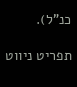כנ"ל).

תפריט ניווט